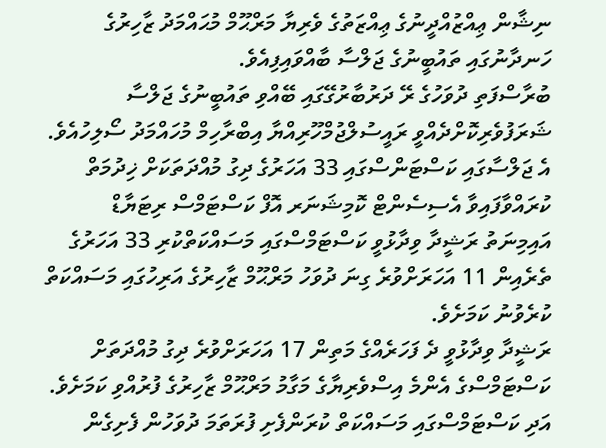ނިޝާން ޢިއްޒުއްދީނުގެ ޢިއްޒަތުގެ ވެރިޔާ މަރްޙޫމް މުޙައްމަދު ޒާހިރުގެ ހަނދާނުގައި ތައުބީނުގެ ޖަލްސާ ބާއްވައިފިއެވެ.
ބުރާސްފަތި ދުވަހުގެ ރޭ ދަރުބާރުގޭގައި ބޭއްވި ތައުބީނުގެ ޖަލްސާ ޝަރަފުވެރިކޮށްދެއްވީ ރައީސުލްޖުމްހޫރިއްޔާ އިބްރާހިމް މުހައްމަދު ސޯލިހުއެވެ.
އެ ޖަލްސާގައި ކަސްޓަންސްގައި 33 އަހަރުގެ ދިގު މުއްދަތަކަށް ޚިދުމަތް ކުރައްވާފައިވާ އެސިސެންޓް ކޮމިޝަނަރ އޮފް ކަސްޓަމްސް ރިޓަޔާޑް އައިމިނަތު ރަޝީދާ ވިދާޅުވީ ކަސްޓަމްސްގައި މަސައްކަތްކުރި 33 އަހަރުގެ ތެރެއިން 11 އަހަރަށްވުރެ ގިނަ ދުވަހު މަރްޙޫމް ޒާހިރުގެ އަރިހުގައި މަސައްކަތް ކުރެވުނު ކަމަށެވެ.
ރަޝީދާ ވިދާޅުވީ ދެ ފަހަރެއްގެ މަތިން 17 އަހަރަށްވުރެ ދިގު މުއްދަތަށް ކަސްޓަމްސްގެ އެންމެ އިސްވެރިޔާގެ މަގާމު މަރްޙޫމް ޒާހިރުގެ ފުރުއްވި ކަމަށެވެ. އަދި ކަސްޓަމްސްގައި މަސައްކަތް ކުރަންފެށި ފުރަތަމަ ދުވަހުން ފެށިގެން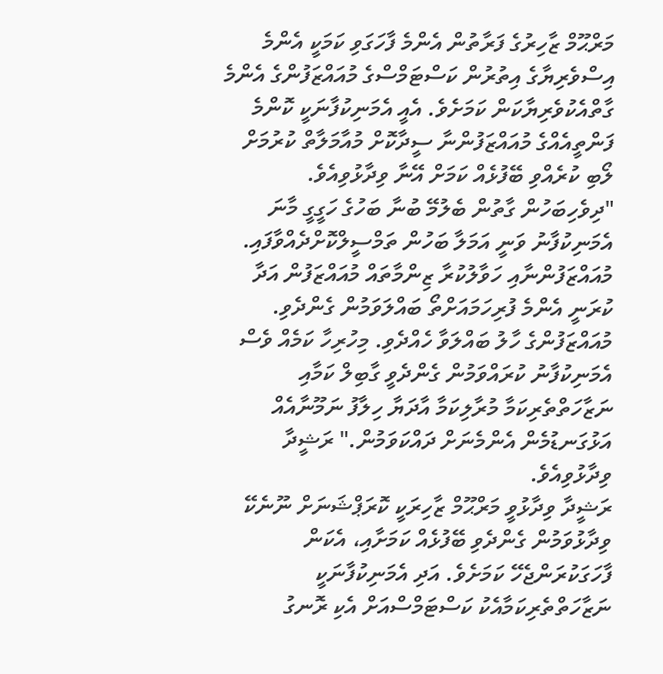މަރްޙޫމް ޒާހިރުގެ ފަރާތުން އެންމެ ފާހަގަވި ކަމަކީ އެންމެ އިސްވެރިޔާގެ އިތުރުން ކަސްޓަމްސްގެ މުއައްޒަފުންގެ އެންމެ ގާތްއެކުވެރިޔާކަން ކަމަށެވެ. އެއީ އެމަނިކުފާނަކީ ކޮންމެ ފަންތީއެއްގެ މުއައްޒަފުންނާ ސީދާކޮށް މުއާމަލާތް ކުރުމަށް ލޯބި ކުރެއްވި ބޭފުޅެއް ކަމަށް އޭނާ ވިދާޅުވިއެވެ.
"ދިވެހިބަހުން ގާތުން ބެލުމޭ ބުނާ ބަހުގެ ހަގީގީ މާނަ އެމަނިކުފާނު ވަނީ އަމަލާ ބަހުން ތަމްސީލްކޮށްދެއްވާފައި. މުއައްޒަފުންނާއި ހަވާލުކުރާ ޒިންމާތައް މުއައްޒަފުން އަދާ ކުރަނީ އެންމެ ފުރިހަމައަށްތޯ ބައްލަވަމުން ގެންދެވި. މުއައްޒަފުންގެ ހާލު ބައްލަވާ ހެއްދެވި. މިހުރިހާ ކަމެއް ވެސް އެމަނިކުފާނު ކުރައްވަމުން ގެންދެވީ ގާބިލް ކަމާއި ނަޒާހަތްތެރިކަމާ މުރާލިކަމާ އާދަޔާ ހިލާފު ނަމޫނާއެއް އަޅުގަނޑުމެން އެންމެނަށް ދައްކަވަމުން." ރަޝީދާ ވިދާޅުވިއެވެ.
ރަޝީދާ ވިދާޅުވީ މަރްޙޫމް ޒާހިރަކީ ކޮރަޕްޝަނަށް ނޫނެކޭ ވިދާޅުވަމުން ގެންދެވި ބޭފުޅެއް ކަމަށާއި، އެކަން ފާހަގަކުރަންޖެހޭ ކަމަށެވެ. އަދި އެމަނިކުފާނަކީ ނަޒާހަތްތެރިކަމާއެކު ކަސްޓަމްސްއަށް އެކި ރޮނގު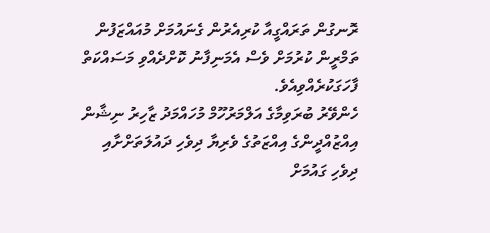ރޮނގުން ތަރައްގީއާ ކުރިއެރުން ގެނައުމަށް މުއައްޒަފުން ތަމްރީން ކުރުމަށް ވެސް އެމަނިފާނު ކޮށްދެއްވި މަސައްކަތް ފާހަގަކުރެއްވިއެވެ.
ހެންވޭރު ބުރަވިމާގެ އަލްމަރުހޫމް މުހައްމަދު ޒާހިރު ނިޝާން އިއްޒުއްދީންގެ އިއްޒަތުގެ ވެރިޔާ ދިވެހި ދައުލަތަށްށާއި ދިވެހި ގައުމަށް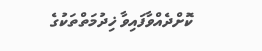ކޮށްދެއްވާފައިވާ ޚިދުމަތްތަކުގެ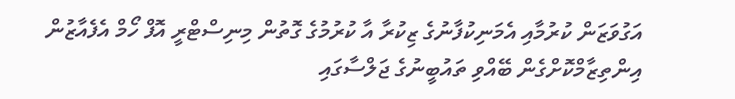އަގުވަޒަން ކުރުމާއި އެމަނިކުފާނުގެ ޒިކުރާ އާ ކުރުމުގެ ގޮތުން މިނިސްޓްރީ އޮފް ހޯމް އެފެއާޒުން އިންތިޒާމްކޮށްގެން ބޭއްވި ތައުބީނުގެ ޖަލްސާގައި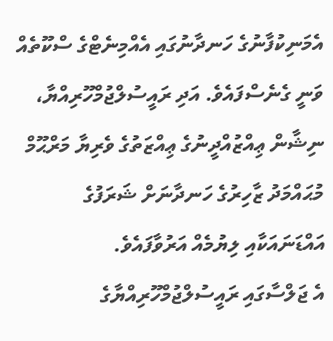އެމަނިކުފާނުގެ ހަނދާނުގައި އެއްމިނެޓްގެ ސްކޫތެއް ވަނީ ގެނެސްފައެވެ. އަދި ރައީސުލްޖުމްހޫރިއްޔާ، ނިޝާން ޢިއްޒުއްދީނުގެ ޢިއްޒަތުގެ ވެރިޔާ މަރްޙޫމް މުޙައްމަދު ޒާހިރުގެ ހަނދާނަށް ޝަރަފުގެ އައްޑަނައަކާއި ލިޔުމެއް އަރުވާފައެވެ.
އެ ޖަލްސާގައި ރައީސުލްޖުމްހޫރިއްޔާގެ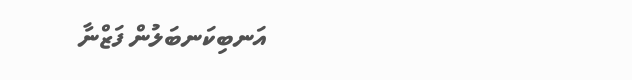އަނބިކަނބަލުން ފަޒްނާ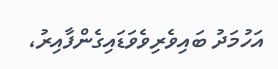އަހުމަދު ބައިވެރިވެވަޑައިގެންފާއިރު،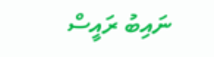ނައިބު ރައީސް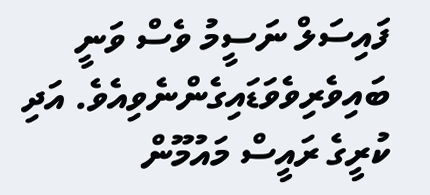ފައިސަލް ނަސީމު ވެސް ވަނީ ބައިވެރިވެވަޑައިގެންނެވިއެވެ. އަދި ކުރީގެ ރައީސް މައުމޫން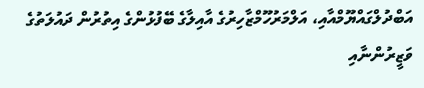އަބްދުލްގައްޔޫމްއާއި، އަލްމަރުހޫމްޒާހިރުގެ އާއިލާގެ ބޭފުޅުންގެ އިތުރުން ދައުލަތުގެ ވަޒީރުންނާއި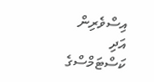އިސްވެރިން އަދި ކަސްޓަމްސްގެ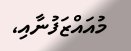މުއައްޒަފުނާއި،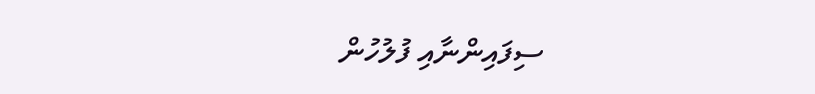ސިފައިންނާއި ފުލުހުން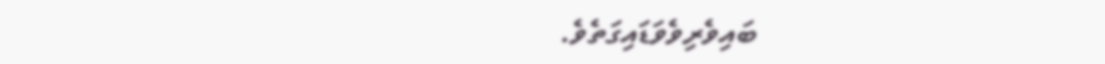ބައިވެރިވެވަޑައިގަތެވެ.